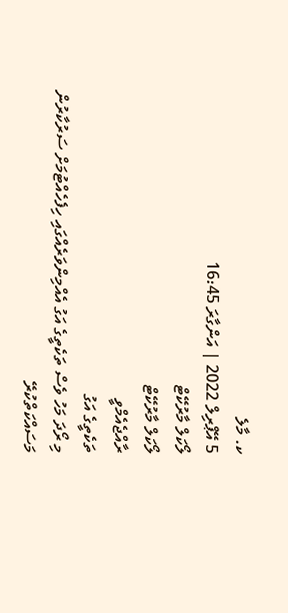ކ. މާލެ
5 އޭޕްރިލް 2022 | އަންގާރަ 16:45
ލޯކަލް މާރުކޭޓް
ލޯކަލް މާރުކޭޓް
ރާއްޖެއެމްވީ
ތަކެތީގެ އަގު
މި ރޯދަ މަހު ވެސް ތަކެތީގެ އަގު އެއްމިންވަރެއްގައި ހިފެހެއްޓުމަށް ސަރުކާރުން މަސައްކަތްކުރޭ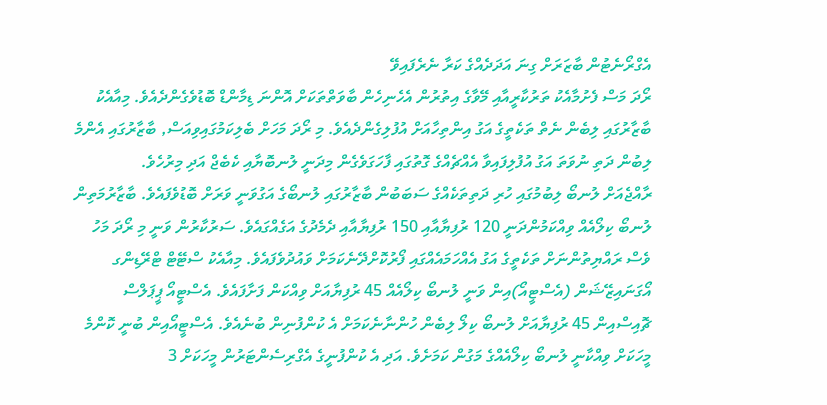އެގްރޯނެޓުން ބާޒަރަށް ގިނަ އަދަދެއްގެ ކަރާ ނެރެފައިވޭ
ރޯދަ މަސް ފެށުމާއެކު ތަރުކާރީއާއި މޭވާގެ އިތުރުން އެހެނިހެން ބާވަތްތަކަށް އޮންނަ ޑިމާންޑް ބޮޑުވެގެންދެއެވެ. މިއާއެކު ބާޒާރުގައި ލިބެން ނެތް ތަކެތީގެ އަގު އިންތިހާއަށް އުފުލިގެންދެއެވެ. މި ރޯދަ މަހަށް ބެލިކަމުގައިވިއަސް, ބާޒާރުގައި އެންމެ ލިބުން ދަތި ނުވަތަ އަގު އުފުލިފައިވާ އެއްޗެއްގެ ގޮތުގައި ފާހަގަވެގެން މިދަނީ ލުނބޮޔާއި ކެބެޖް އަދި މިރުހެވެ.
ރާއްޖެއަށް ލުނބޯ ލިބުމުގައި ހުރި ދަތިތަކެއްގެ ސަބަބުން ބާޒާރުގައި ލުނބޯގެ އަގުވަނީ ވަރަށް ބޮޑުވެފައެވެ. ބާޒާރުމަތިން ލުނބޯ ކިލޯއެއް ވިއްކަމުންދަނީ 120 ރުފިޔާއާއި 150 ރުފިޔާއާއި ދެމެދުގެ އަގެއްގައެވެ. ސަރުކާރުން ވަނީ މި ރޯދަ މަހު ވެސް ރައްޔިތުންނަށް ތަކެތީގެ އަގު އެއްހަމައެއްގައި ފޯރުކޮށްދޭނެކަމަށް ވައުދުވެފައެވެ. މިއާއެކު ސްޓޭޓް ޓްރޭޑިންގ އޯގަނައިޒޭޝަން (އެސްޓީއޯ)އިން ވަނީ ލުނބޯ ކިލޯއެއް 45 ރުފިޔާއަށް ވިއްކަން ފަށާފައެވެ. އެސްޓީއޯ ޕީޕަލްސް ޗޮއިސްއިން 45 ރުފިޔާއަށް ލުނބޯ ކިލޯ ލިބެން ހުންނާނެކަމަށް އެ ކުންފުނިން ބުނެއެވެ. އެސްޓީއޯއިން ބުނީ ކޮންމެ މީހަކަށް ވިއްކާނީ ލުނބޯ ކިލޯއެއްގެ މަގުން ކަމަށެވެ. އަދި އެ ކުންފުނީގެ އެގްރިސެންޓަރުން މީހަކަށް 3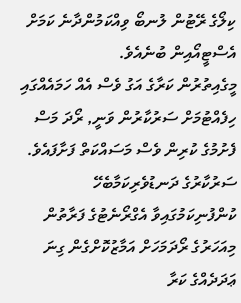ކިލޯގެ ރޭޓުން ލުނބޯ ވިއްކަމުންދާނެ ކަމަށް އެސްޓީއޯއިން ބުނެއެވެ.
މީގެއިތުރުން ކަރާގެ އަގު ވެސް އެއް ހަމައެއްގައި ހިފެއްޓުމަށް ސަރުކާރުން ވަނީ, ރޯދަ މަސް ފެށުމުގެ ކުރިން ވެސް މަސައްކަތް ފަށާފައެވެ. ސަރުކާރުގެ ދަނޑުވެރިކަމާބެހޭ ކުންފުނިކަމުގައިވާ އެގްރޯނެޓުގެ ފަރާތުން މިއަހަރުގެ ރޯދަމަހަށް އަމާޒުކޮށްގެން ގިނަ ޢަދަދެއްގެ ކަރާ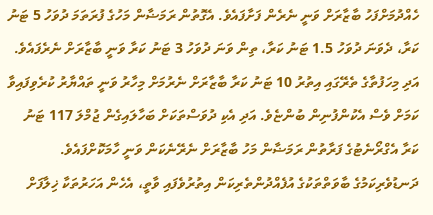ހެއްދުމަށްފަހު ބާޒާރަށް ވަނީ ނެރެން ފަށާފައެވެ. އެގޮތުން ރަމަޟާން މަހުގެ ފުރަތަމަ ދުވަހު 5 ޓަނު ކަރާ، ދެވަނަ ދުވަހު 1.5 ޓަނު ކަރާ، ތިން ވަނަ ދުވަހު 3 ޓަނު ކަރާ ވަނީ ބާޒާރަށް ނެރެފައެވެ. އަދި މިހަފުތާގެ ތެރޭގައި އިތުރު 10 ޓަނު ކަރާ ބާޒާރަށް ނެރުމަށް މިހާރު ވަނީ ތައްޔާރު ކުރެވިފައިވާ ކަމަށް ވެސް އެކުންފުނިން ބުންޏެވެ. އަދި އެކި ދުވަސްތަކަށް ބަހާލައިގެން ޖުމްލަ 117 ޓަނު ކަރާ އެގްރޯނެޓުގެ ފަރާތުން ރަމަޟާން މަހު ބާޒާރަށް ނެރޭނެކަން ވަނީ ހާމަކޮށްފައެވެ.
ދަނޑުވެރިކަމުގެ ބާވަތްތަކުގެ އުފެއްދުންތެރިކަން އިތުރުވެފައި ވާތީ، އެހެން އަހަރުތަކާ ޚިލާފަށް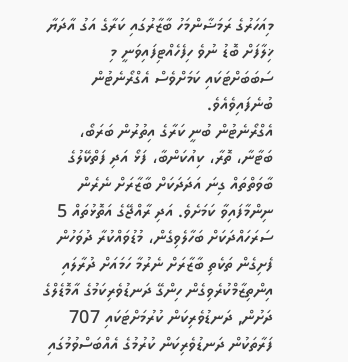މިއަހަރުގެ ރަމަޟާންމަހު ބާޒާރުގައި ކަރާގެ އަގު އާދަޔާ ޚިލާފަށް ބޮޑު ނުވެ ހިފެހެއްޓިފައިވަނީ މި ސަބަބަށްޓަކައި ކަމަށްވެސް އެގްރޯނެޓުން ބުނެފައިވެއެވެ.
އެގްރޯނެޓުން ބުނީ ކަރާގެ އިތުރުން ބަރަބޯ، ބަޓާނާ، ތޮރާ، ކިއުކަންބާ، ފަޅޯ އަދި ފަތްކޭލުގެ ބާވަތްތައް ގިނަ އަދަދަކަށް ބާޒާރަށް ނެރެން ނިންމާފައިވާ ކަމަށެވެ. އަދި ރާއްޖޭގެ އަތޮޅުތައް 5 ސަރަހައްދަކަށް ބަހާލެވިގެން، މުޑުވައްކުރާ ދުވަހުން ފެށިގެން ތަކެތި ބާޒާރަށް ނެރުމާ ހަމައަށް ދުރާލައި އިންތިޒާމްކުރެވިގެން ހިންގޭ ދަނޑުވެރިކަމުގެ އާމޮޑެލްގެ ދަށުން, ދަނޑުވެރިކަން ކުރުމަށްޓަކައި 707 ފަރާތަކުން ދަނޑުވެރިކަން ކުރުމުގެ އެއްބަސްވުމުގައި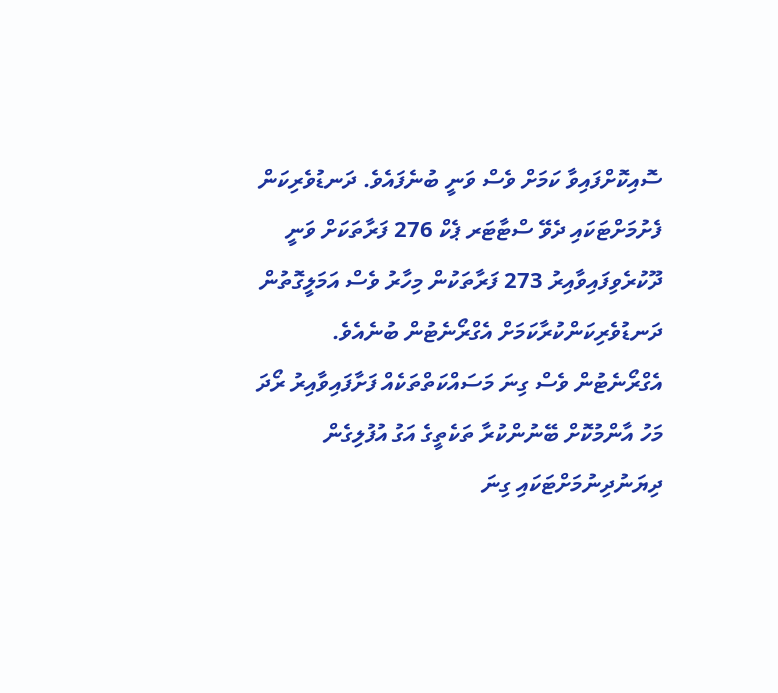ސޮއިކޮށްފައިވާ ކަމަށް ވެސް ވަނީ ބުނެފައެވެ. ދަނޑުވެރިކަން ފެށުމަށްޓަކައި ދެވޭ ސްޓާޓަރ ޕެކް 276 ފަރާތަކަށް ވަނީ ދޫކުރެވިފައިވާއިރު 273 ފަރާތަކުން މިހާރު ވެސް އަމަލީގޮތުން ދަނޑުވެރިކަންކުރާކަމަށް އެގްރޯނެޓުން ބުނެއެވެ.
އެގްރޯނެޓުން ވެސް ގިނަ މަސައްކަތްތަކެއް ފަށާފައިވާއިރު ރޯދަ މަހު އާންމުކޮށް ބޭނުންކުރާ ތަކެތީގެ އަގު އުފުލިގެން ދިޔަނުދިނުމަށްޓަކައި ގިނަ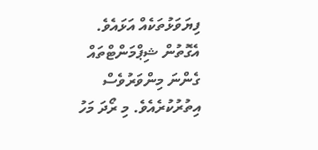ފިޔަވަޅުތަކެއް އަޅައެވެ. އެގޮތުން ޝިޕްމަންޓްތައް ގެންނަ މިންވަރުވެސް އިތުރުކުރެއެވެ. މި ރޯދަ މަހު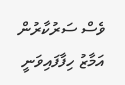ވެސް ސަރުކާރުން އަމާޒު ހިފާފައިވަނީ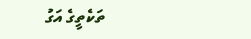ތަކެތީގެ އަގު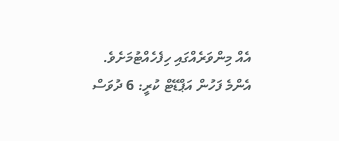އެއް މިންވަރެއްގައި ހިފެހެއްޓުމަށެވެ.
އެންމެ ފަހުން އަޕްޑޭޓް ކުރީ: 6 ދުވަސް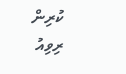ކުރިން
ރިވިއު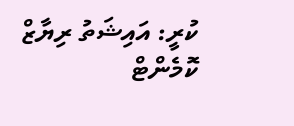ކުރީ: އައިޝަތު ރިޔާޒް
ކޮމެންޓް